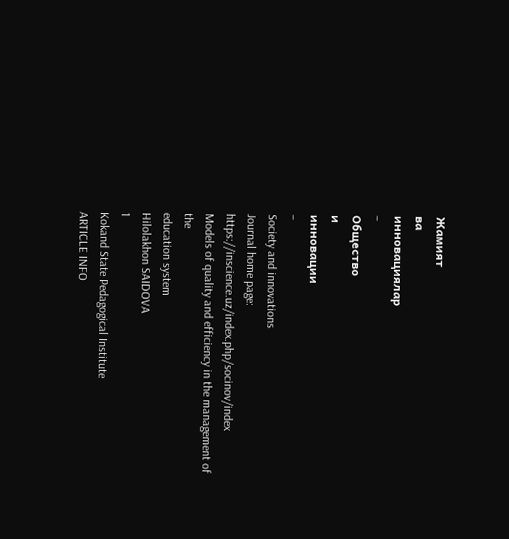Жамият
ва
инновациялар
–
Общество
и
инновации
–
Society and innovations
Journal home page:
https://inscience.uz/index.php/socinov/index
Models of quality and efficiency in the management of the
education system
Hilolakhon SAIDOVA
1
Kokand State Pedagogical Institute
ARTICLE INFO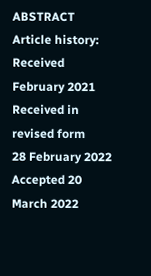ABSTRACT
Article history:
Received February 2021
Received in revised form
28 February 2022
Accepted 20 March 2022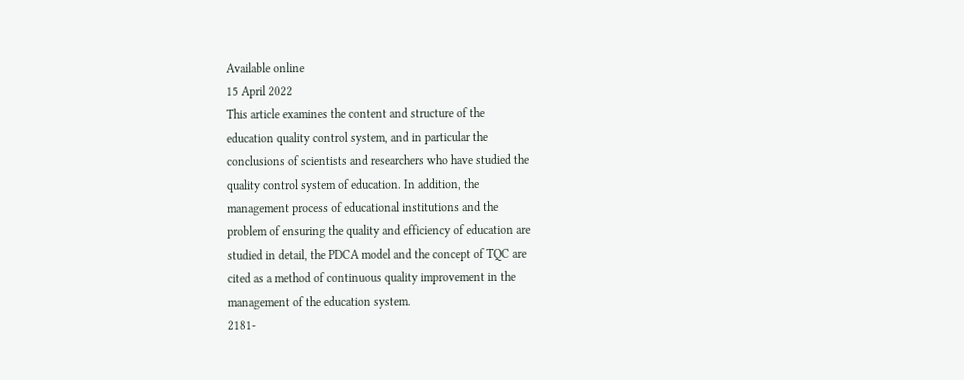Available online
15 April 2022
This article examines the content and structure of the
education quality control system, and in particular the
conclusions of scientists and researchers who have studied the
quality control system of education. In addition, the
management process of educational institutions and the
problem of ensuring the quality and efficiency of education are
studied in detail, the PDCA model and the concept of TQC are
cited as a method of continuous quality improvement in the
management of the education system.
2181-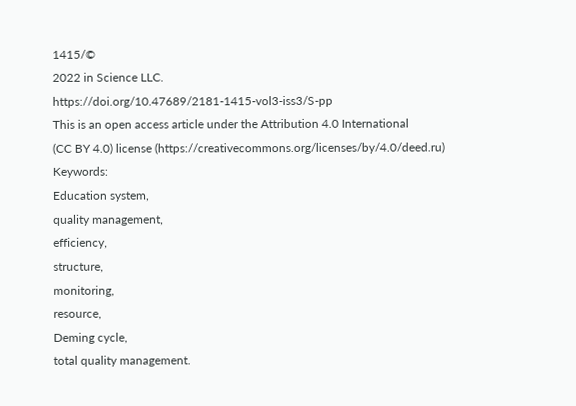1415/©
2022 in Science LLC.
https://doi.org/10.47689/2181-1415-vol3-iss3/S-pp
This is an open access article under the Attribution 4.0 International
(CC BY 4.0) license (https://creativecommons.org/licenses/by/4.0/deed.ru)
Keywords:
Education system,
quality management,
efficiency,
structure,
monitoring,
resource,
Deming cycle,
total quality management.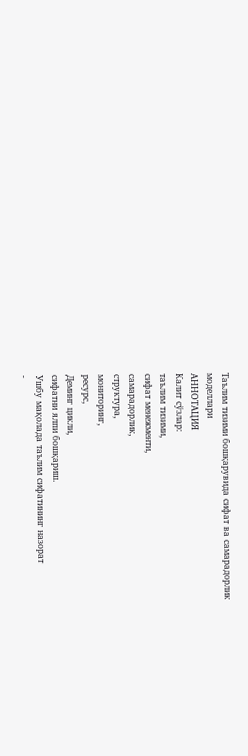Таълим тизими бошқарувида сифат ва самарадорлик
моделлари
АННОТАЦИЯ
Калит сўзлар:
таълим тизими,
сифат менежменти,
самарадорлик,
структура,
мониторинг,
ресурс,
Деминг цикли,
сифатни ялпи бошқариш.
Ушбу мақолада таълим сифатининг назорат
-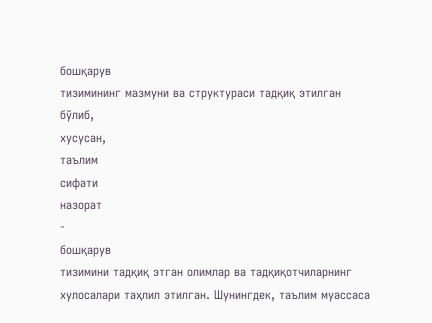бошқарув
тизимининг мазмуни ва структураси тадқиқ этилган
бўлиб,
хусусан,
таълим
сифати
назорат
-
бошқарув
тизимини тадқиқ этган олимлар ва тадқиқотчиларнинг
хулосалари таҳлил этилган. Шунингдек, таълим муассаса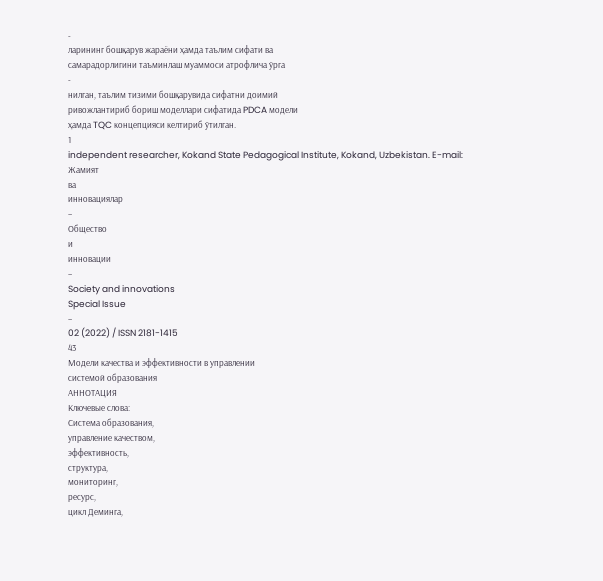-
ларининг бошқарув жараёни ҳамда таълим сифати ва
самарадорлигини таъминлаш муаммоси атрофлича ўрга
-
нилган, таълим тизими бошқарувида сифатни доимий
ривожлантириб бориш моделлари сифатида PDCA модели
ҳамда TQC концепцияси келтириб ўтилган.
1
independent researcher, Kokand State Pedagogical Institute, Kokand, Uzbekistan. E-mail:
Жамият
ва
инновациялар
–
Общество
и
инновации
–
Society and innovations
Special Issue
–
02 (2022) / ISSN 2181-1415
43
Модели качества и эффективности в управлении
системой образования
АННОТАЦИЯ
Ключевые слова:
Система образования,
управление качеством,
эффективность,
структура,
мониторинг,
ресурс,
цикл Деминга,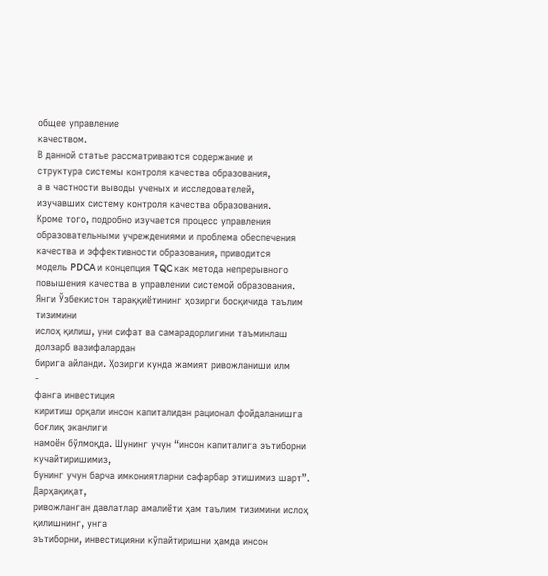общее управление
качеством.
В данной статье рассматриваются содержание и
структура системы контроля качества образования,
а в частности выводы ученых и исследователей,
изучавших систему контроля качества образования.
Кроме того, подробно изучается процесс управления
образовательными учреждениями и проблема обеспечения
качества и эффективности образования, приводится
модель PDCA и концепция TQC как метода непрерывного
повышения качества в управлении системой образования.
Янги Ўзбекистон тараққиётининг ҳозирги босқичида таълим тизимини
ислоҳ қилиш, уни сифат ва самарадорлигини таъминлаш долзарб вазифалардан
бирига айланди. Ҳозирги кунда жамият ривожланиши илм
-
фанга инвестиция
киритиш орқали инсон капиталидан рационал фойдаланишга боғлиқ эканлиги
намоён бўлмоқда. Шунинг учун “инсон капиталига эътиборни кучайтиришимиз,
бунинг учун барча имкониятларни сафарбар этишимиз шарт”. Дарҳақиқат,
ривожланган давлатлар амалиёти ҳам таълим тизимини ислоҳ қилишнинг, унга
эътиборни, инвестицияни кўпайтиришни ҳамда инсон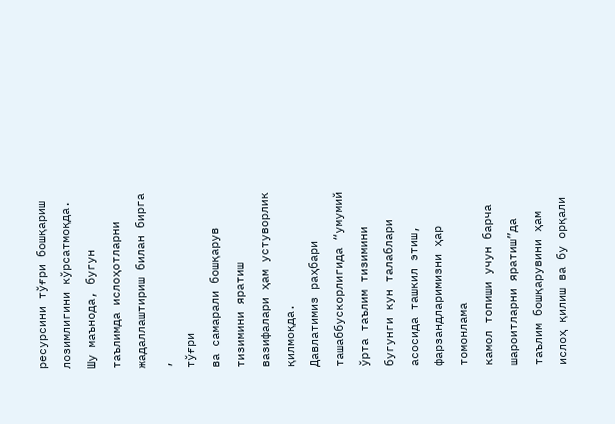ресурсини тўғри бошқариш
лозимлигини кўрсатмоқда. Шу маънода, бугун таълимда ислоҳотларни
жадаллаштириш билан бирга
,
тўғри
ва самарали бошқарув тизимини яратиш
вазифалари ҳам устуворлик қилмоқда.
Давлатимиз раҳбари ташаббускорлигида “умумий ўрта таълим тизимини
бугунги кун талаблари асосида ташкил этиш, фарзандларимизни ҳар томонлама
камол топиши учун барча шароитларни яратиш”да таълим бошқарувини ҳам
ислоҳ қилиш ва бу орқали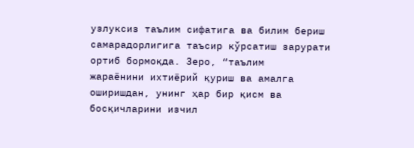узлуксиз таълим сифатига ва билим бериш
самарадорлигига таъсир кўрсатиш зарурати ортиб бормоқда. Зеро, “таълим
жараёнини ихтиёрий қуриш ва амалга оширишдан, унинг ҳар бир қисм ва
босқичларини изчил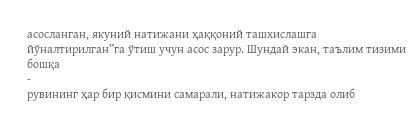асосланган, якуний натижани ҳаққоний ташхислашга
йўналтирилган”га ўтиш учун асос зарур. Шундай экан, таълим тизими бошқа
-
рувининг ҳар бир қисмини самарали, натижакор тарзда олиб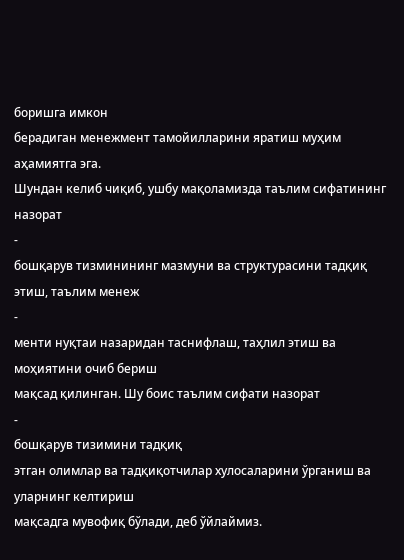боришга имкон
берадиган менежмент тамойилларини яратиш муҳим аҳамиятга эга.
Шундан келиб чиқиб, ушбу мақоламизда таълим сифатининг назорат
-
бошқарув тизминининг мазмуни ва структурасини тадқиқ этиш, таълим менеж
-
менти нуқтаи назаридан таснифлаш, таҳлил этиш ва моҳиятини очиб бериш
мақсад қилинган. Шу боис таълим сифати назорат
-
бошқарув тизимини тадқиқ
этган олимлар ва тадқиқотчилар хулосаларини ўрганиш ва уларнинг келтириш
мақсадга мувофиқ бўлади, деб ўйлаймиз.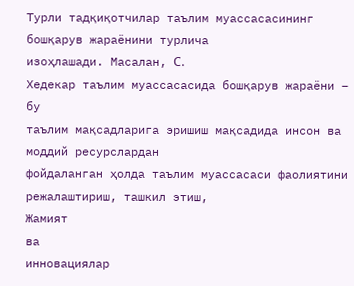Турли тадқиқотчилар таълим муассасасининг бошқарув жараёнини турлича
изоҳлашади. Масалан, C.
Хедекар таълим муассасасида бошқарув жараёни –
бу
таълим мақсадларига эришиш мақсадида инсон ва моддий ресурслардан
фойдаланган ҳолда таълим муассасаси фаолиятини режалаштириш, ташкил этиш,
Жамият
ва
инновациялар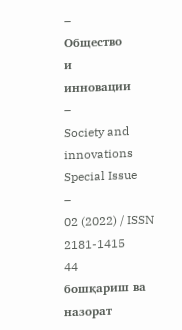–
Общество
и
инновации
–
Society and innovations
Special Issue
–
02 (2022) / ISSN 2181-1415
44
бошқариш ва назорат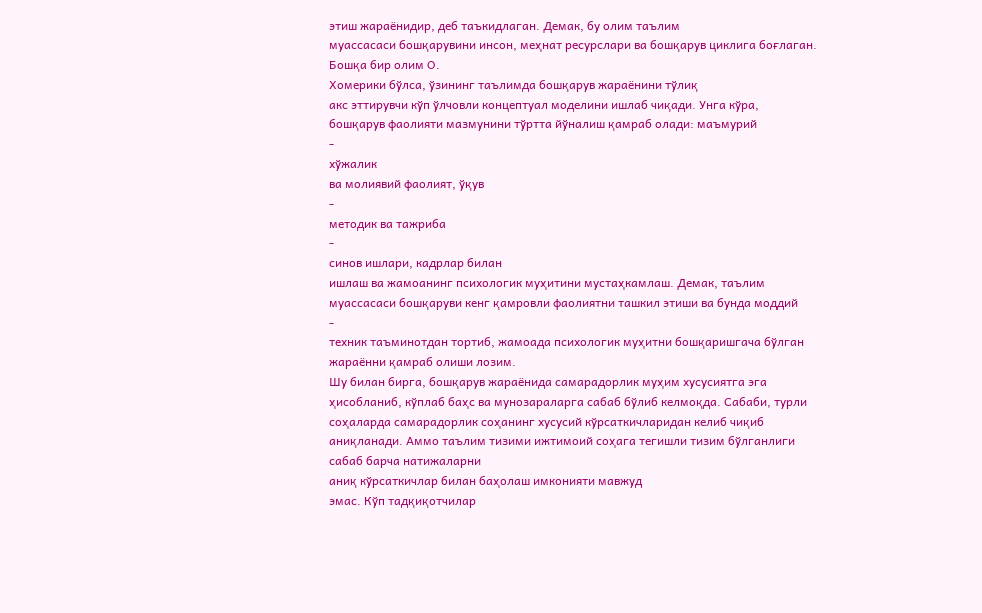этиш жараёнидир, деб таъкидлаган. Демак, бу олим таълим
муассасаси бошқарувини инсон, меҳнат ресурслари ва бошқарув циклига боғлаган.
Бошқа бир олим О.
Хомерики бўлса, ўзининг таълимда бошқарув жараёнини тўлиқ
акс эттирувчи кўп ўлчовли концептуал моделини ишлаб чиқади. Унга кўра,
бошқарув фаолияти мазмунини тўртта йўналиш қамраб олади: маъмурий
-
хўжалик
ва молиявий фаолият, ўқув
-
методик ва тажриба
-
синов ишлари, кадрлар билан
ишлаш ва жамоанинг психологик муҳитини мустаҳкамлаш. Демак, таълим
муассасаси бошқаруви кенг қамровли фаолиятни ташкил этиши ва бунда моддий
-
техник таъминотдан тортиб, жамоада психологик муҳитни бошқаришгача бўлган
жараённи қамраб олиши лозим.
Шу билан бирга, бошқарув жараёнида самарадорлик муҳим хусусиятга эга
ҳисобланиб, кўплаб баҳс ва мунозараларга сабаб бўлиб келмоқда. Сабаби, турли
соҳаларда самарадорлик соҳанинг хусусий кўрсаткичларидан келиб чиқиб
аниқланади. Аммо таълим тизими ижтимоий соҳага тегишли тизим бўлганлиги
сабаб барча натижаларни
аниқ кўрсаткичлар билан баҳолаш имконияти мавжуд
эмас. Кўп тадқиқотчилар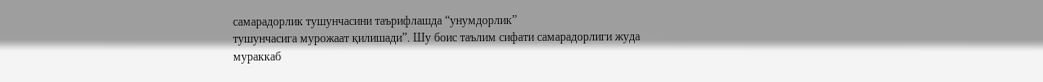самарадорлик тушунчасини таърифлашда “унумдорлик”
тушунчасига мурожаат қилишади”. Шу боис таълим сифати самарадорлиги жуда
мураккаб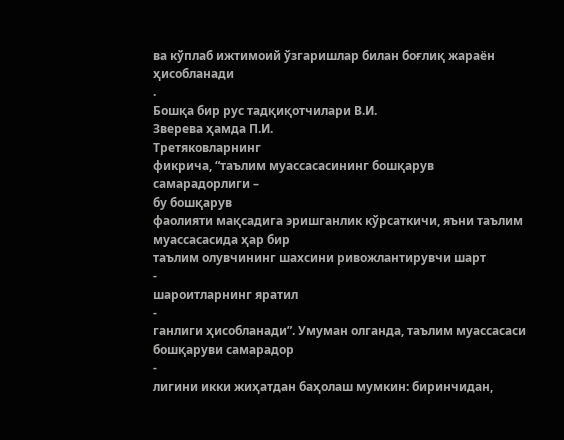ва кўплаб ижтимоий ўзгаришлар билан боғлиқ жараён ҳисобланади
.
Бошқа бир рус тадқиқотчилари В.И.
Зверева ҳамда П.И.
Третяковларнинг
фикрича, “таълим муассасасининг бошқарув самарадорлиги –
бу бошқарув
фаолияти мақсадига эришганлик кўрсаткичи, яъни таълим муассасасида ҳар бир
таълим олувчининг шахсини ривожлантирувчи шарт
-
шароитларнинг яратил
-
ганлиги ҳисобланади”. Умуман олганда, таълим муассасаси бошқаруви самарадор
-
лигини икки жиҳатдан баҳолаш мумкин: биринчидан,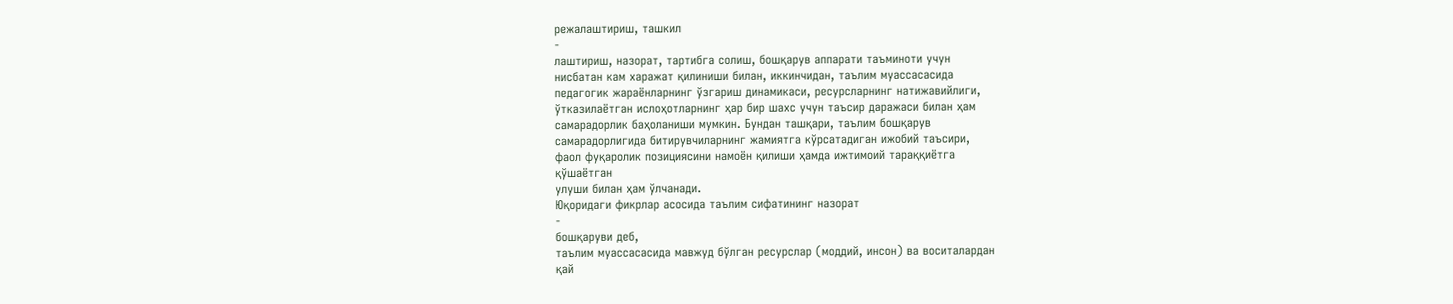режалаштириш, ташкил
-
лаштириш, назорат, тартибга солиш, бошқарув аппарати таъминоти учун
нисбатан кам харажат қилиниши билан, иккинчидан, таълим муассасасида
педагогик жараёнларнинг ўзгариш динамикаси, ресурсларнинг натижавийлиги,
ўтказилаётган ислоҳотларнинг ҳар бир шахс учун таъсир даражаси билан ҳам
самарадорлик баҳоланиши мумкин. Бундан ташқари, таълим бошқарув
самарадорлигида битирувчиларнинг жамиятга кўрсатадиган ижобий таъсири,
фаол фуқаролик позициясини намоён қилиши ҳамда ижтимоий тараққиётга
қўшаётган
улуши билан ҳам ўлчанади.
Юқоридаги фикрлар асосида таълим сифатининг назорат
-
бошқаруви деб,
таълим муассасасида мавжуд бўлган ресурслар (моддий, инсон) ва воситалардан
қай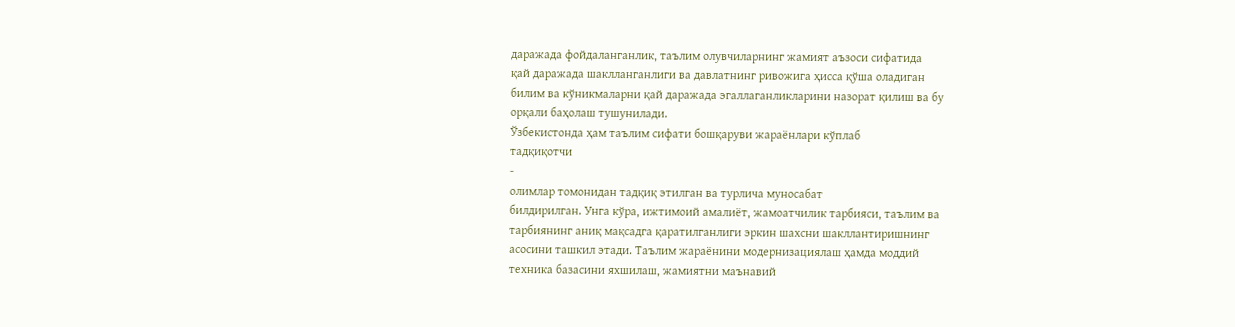даражада фойдаланганлик, таълим олувчиларнинг жамият аъзоси сифатида
қай даражада шаклланганлиги ва давлатнинг ривожига ҳисса қўша оладиган
билим ва кўникмаларни қай даражада эгаллаганликларини назорат қилиш ва бу
орқали баҳолаш тушунилади.
Ўзбекистонда ҳам таълим сифати бошқаруви жараёнлари кўплаб
тадқиқотчи
-
олимлар томонидан тадқиқ этилган ва турлича муносабат
билдирилган. Унга кўра, ижтимоий амалиёт, жамоатчилик тарбияси, таълим ва
тарбиянинг аниқ мақсадга қаратилганлиги эркин шахсни шакллантиришнинг
асосини ташкил этади. Таълим жараёнини модернизациялаш ҳамда моддий
техника базасини яхшилаш, жамиятни маънавий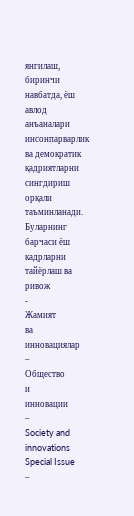янгилаш, биринчи навбатда, ёш
авлод анъаналари инсонпарварлик ва демократик қадриятларни сингдириш
орқали таъминланади. Буларнинг барчаси ёш кадрларни тайёрлаш ва ривож
-
Жамият
ва
инновациялар
–
Общество
и
инновации
–
Society and innovations
Special Issue
–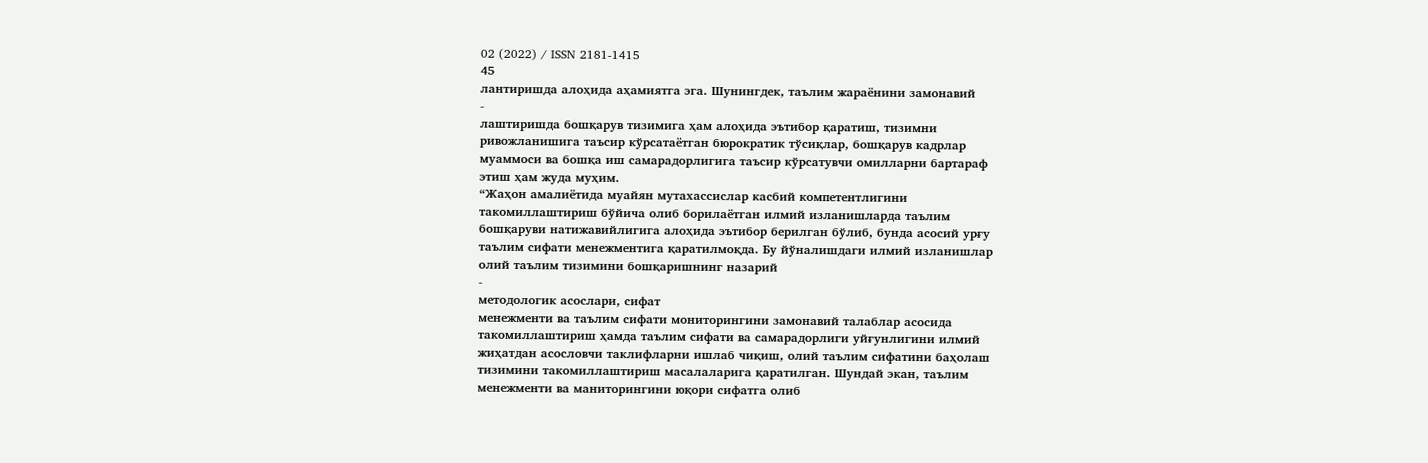02 (2022) / ISSN 2181-1415
45
лантиришда алоҳида аҳамиятга эга. Шунингдек, таълим жараёнини замонавий
-
лаштиришда бошқарув тизимига ҳам алоҳида эътибор қаратиш, тизимни
ривожланишига таъсир кўрсатаётган бюрократик тўсиқлар, бошқарув кадрлар
муаммоси ва бошқа иш самарадорлигига таъсир кўрсатувчи омилларни бартараф
этиш ҳам жуда муҳим.
“Жаҳон амалиётида муайян мутахассислар касбий компетентлигини
такомиллаштириш бўйича олиб борилаётган илмий изланишларда таълим
бошқаруви натижавийлигига алоҳида эътибор берилган бўлиб, бунда асосий урғу
таълим сифати менежментига қаратилмоқда. Бу йўналишдаги илмий изланишлар
олий таълим тизимини бошқаришнинг назарий
-
методологик асослари, сифат
менежменти ва таълим сифати мониторингини замонавий талаблар асосида
такомиллаштириш ҳамда таълим сифати ва самарадорлиги уйғунлигини илмий
жиҳатдан асословчи таклифларни ишлаб чиқиш, олий таълим сифатини баҳолаш
тизимини такомиллаштириш масалаларига қаратилган. Шундай экан, таълим
менежменти ва маниторингини юқори сифатга олиб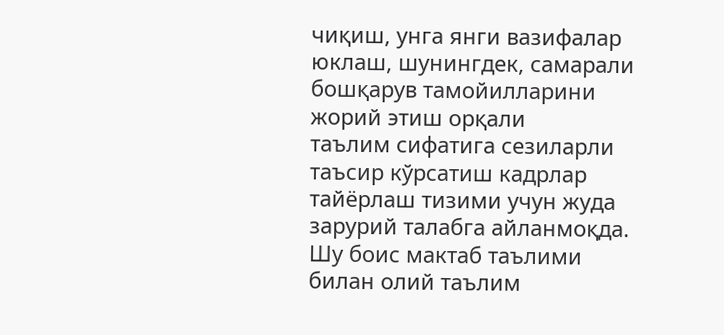чиқиш, унга янги вазифалар
юклаш, шунингдек, самарали бошқарув тамойилларини жорий этиш орқали
таълим сифатига сезиларли таъсир кўрсатиш кадрлар тайёрлаш тизими учун жуда
зарурий талабга айланмоқда. Шу боис мактаб таълими билан олий таълим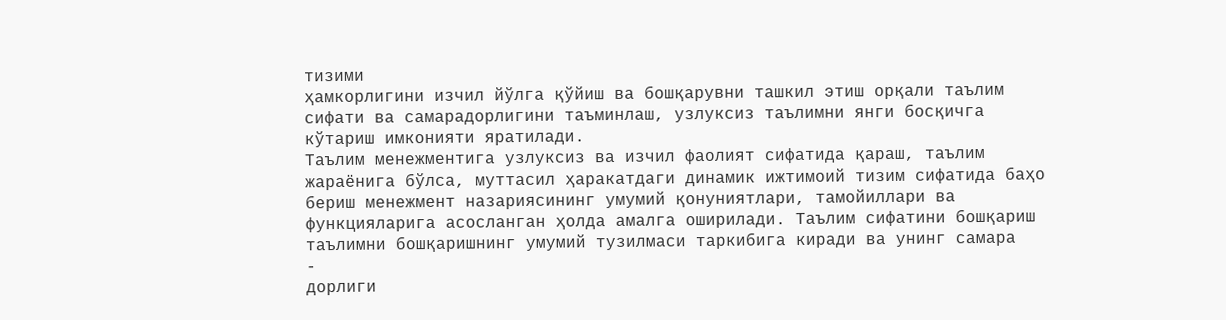тизими
ҳамкорлигини изчил йўлга қўйиш ва бошқарувни ташкил этиш орқали таълим
сифати ва самарадорлигини таъминлаш, узлуксиз таълимни янги босқичга
кўтариш имконияти яратилади.
Таълим менежментига узлуксиз ва изчил фаолият сифатида қараш, таълим
жараёнига бўлса, муттасил ҳаракатдаги динамик ижтимоий тизим сифатида баҳо
бериш менежмент назариясининг умумий қонуниятлари, тамойиллари ва
функцияларига асосланган ҳолда амалга оширилади. Таълим сифатини бошқариш
таълимни бошқаришнинг умумий тузилмаси таркибига киради ва унинг самара
-
дорлиги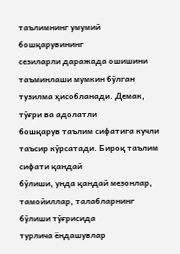таълимнинг умумий бошқарувининг
сезиларли даражада ошишини
таъминлаши мумкин бўлган тузилма ҳисобланади. Демак, тўғри ва адолатли
бошқарув таълим сифатига кучли таъсир кўрсатади. Бироқ таълим сифати қандай
бўлиши, унда қандай мезонлар, тамойиллар, талабларнинг бўлиши тўғрисида
турлича ёндашувлар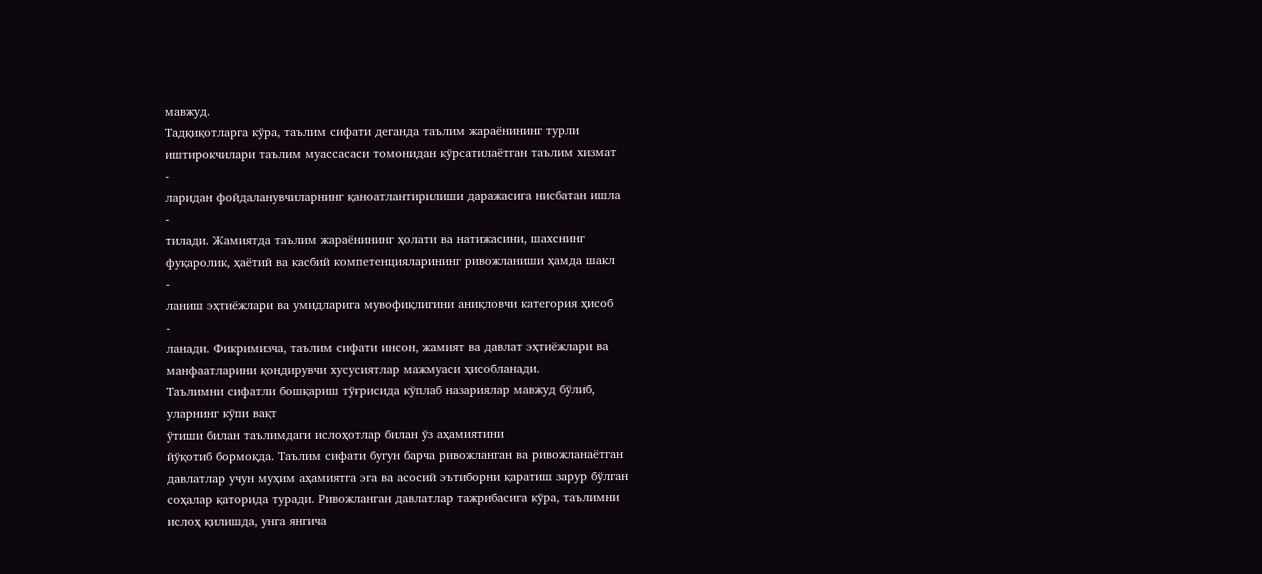мавжуд.
Тадқиқотларга кўра, таълим сифати деганда таълим жараёнининг турли
иштирокчилари таълим муассасаси томонидан кўрсатилаётган таълим хизмат
-
ларидан фойдаланувчиларнинг қаноатлантирилиши даражасига нисбатан ишла
-
тилади. Жамиятда таълим жараёнининг ҳолати ва натижасини, шахснинг
фуқаролик, ҳаётий ва касбий компетенцияларининг ривожланиши ҳамда шакл
-
ланиш эҳтиёжлари ва умидларига мувофиқлигини аниқловчи категория ҳисоб
-
ланади. Фикримизча, таълим сифати инсон, жамият ва давлат эҳтиёжлари ва
манфаатларини қондирувчи хусусиятлар мажмуаси ҳисобланади.
Таълимни сифатли бошқариш тўғрисида кўплаб назариялар мавжуд бўлиб,
уларнинг кўпи вақт
ўтиши билан таълимдаги ислоҳотлар билан ўз аҳамиятини
йўқотиб бормоқда. Таълим сифати бугун барча ривожланган ва ривожланаётган
давлатлар учун муҳим аҳамиятга эга ва асосий эътиборни қаратиш зарур бўлган
соҳалар қаторида туради. Ривожланган давлатлар тажрибасига кўра, таълимни
ислоҳ қилишда, унга янгича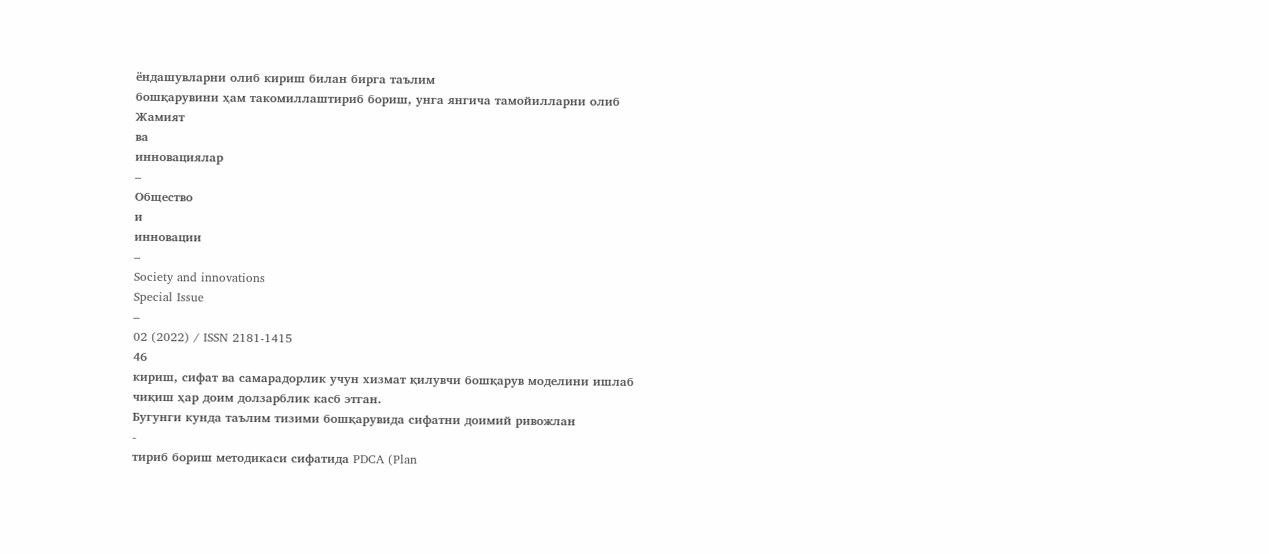ёндашувларни олиб кириш билан бирга таълим
бошқарувини ҳам такомиллаштириб бориш, унга янгича тамойилларни олиб
Жамият
ва
инновациялар
–
Общество
и
инновации
–
Society and innovations
Special Issue
–
02 (2022) / ISSN 2181-1415
46
кириш, сифат ва самарадорлик учун хизмат қилувчи бошқарув моделини ишлаб
чиқиш ҳар доим долзарблик касб этган.
Бугунги кунда таълим тизими бошқарувида сифатни доимий ривожлан
-
тириб бориш методикаси сифатида PDCA (Plan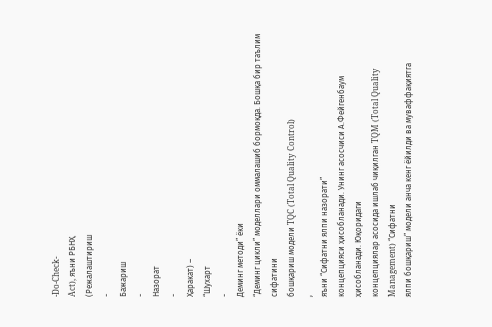-Do-Check-
Act), яъни РБНҲ
(Режалаштириш
-
Бажариш
-
Назорат
-
Ҳаракат) –
“Шухарт
-
Деминг методи” ёки
“Деминг цикли” моделлари оммалашиб бормоқда. Бошқа бир таълим сифатини
бошқариш модели TQC (Total Quality Control)
,
яъни “Сифатни ялпи назорати”
концепцияси ҳисобланади. Унинг асосчиси А.Фейгенбаум ҳисобланади. Юқоридаги
концепциялар асосида ишлаб чиқилган TQM (Total Quality Management) “Сифатни
ялпи бошқариш” модели анча кенг ёйилди ва муваффақиятга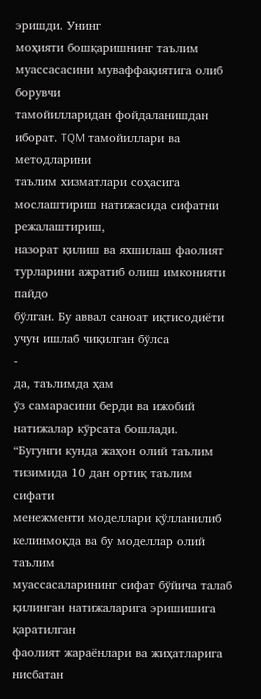эришди. Унинг
моҳияти бошқаришнинг таълим муассасасини муваффақиятига олиб борувчи
тамойилларидан фойдаланишдан иборат. TQM тамойиллари ва методларини
таълим хизматлари соҳасига мослаштириш натижасида сифатни режалаштириш,
назорат қилиш ва яхшилаш фаолият турларини ажратиб олиш имконияти пайдо
бўлган. Бу аввал саноат иқтисодиёти учун ишлаб чиқилган бўлса
-
да, таълимда ҳам
ўз самарасини берди ва ижобий натижалар кўрсата бошлади.
“Бугунги кунда жаҳон олий таълим тизимида 10 дан ортиқ таълим сифати
менежменти моделлари қўлланилиб келинмоқда ва бу моделлар олий таълим
муассасаларининг сифат бўйича талаб қилинган натижаларига эришишига
қаратилган
фаолият жараёнлари ва жиҳатларига нисбатан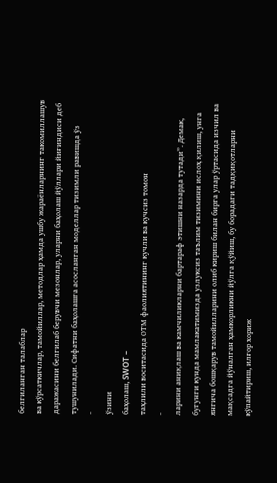белгиланган талаблар
ва кўрсаткичлар, тамойиллар, методлар ҳамда ушбу жараёнларнинг такомиллашув
даражасини белгилаб берувчи мезонлар, уларни баҳолаш йўллари йиғиндиси деб
тушунилади. Сифатни баҳолашга асосланган моделлар тизимли равишда ўз
-
ўзини
баҳолаш, SWOT –
таҳлили воситасида ОТМ фаолиятининг кучли ва кучсиз томон
-
ларини аниқлаш ва камчиликларни бартараф этишни назарда тутади”. Демак,
бугунги кунда мамлакатимизда узлуксиз таълим тизимини ислоҳ қилиш, унга
янгича бошқарув тамойилларини олиб кириш билан бирга улар ўртасида изчил ва
мақсадга йўналган ҳамкорликни йўлга қўйиш, бу борадаги тадқиқотларни
кўпайтириш, илғор хориж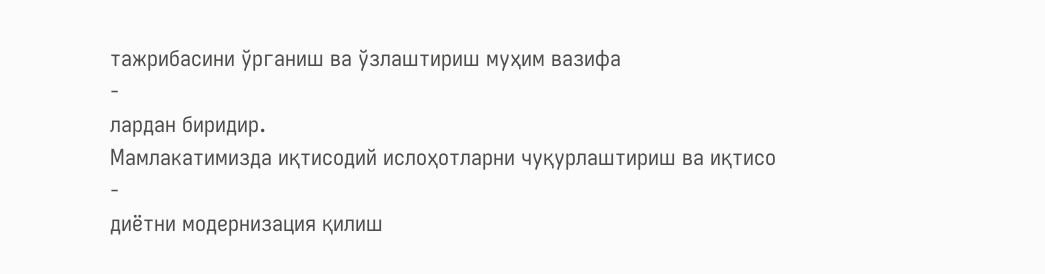тажрибасини ўрганиш ва ўзлаштириш муҳим вазифа
-
лардан биридир.
Мамлакатимизда иқтисодий ислоҳотларни чуқурлаштириш ва иқтисо
-
диётни модернизация қилиш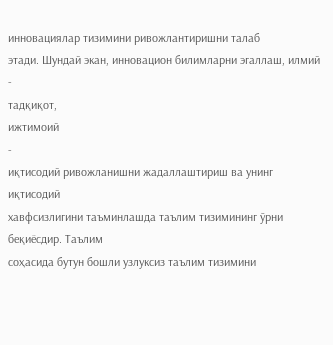инновациялар тизимини ривожлантиришни талаб
этади. Шундай экан, инновацион билимларни эгаллаш, илмий
-
тадқиқот,
ижтимоий
-
иқтисодий ривожланишни жадаллаштириш ва унинг иқтисодий
хавфсизлигини таъминлашда таълим тизимининг ўрни беқиёсдир. Таълим
соҳасида бутун бошли узлуксиз таълим тизимини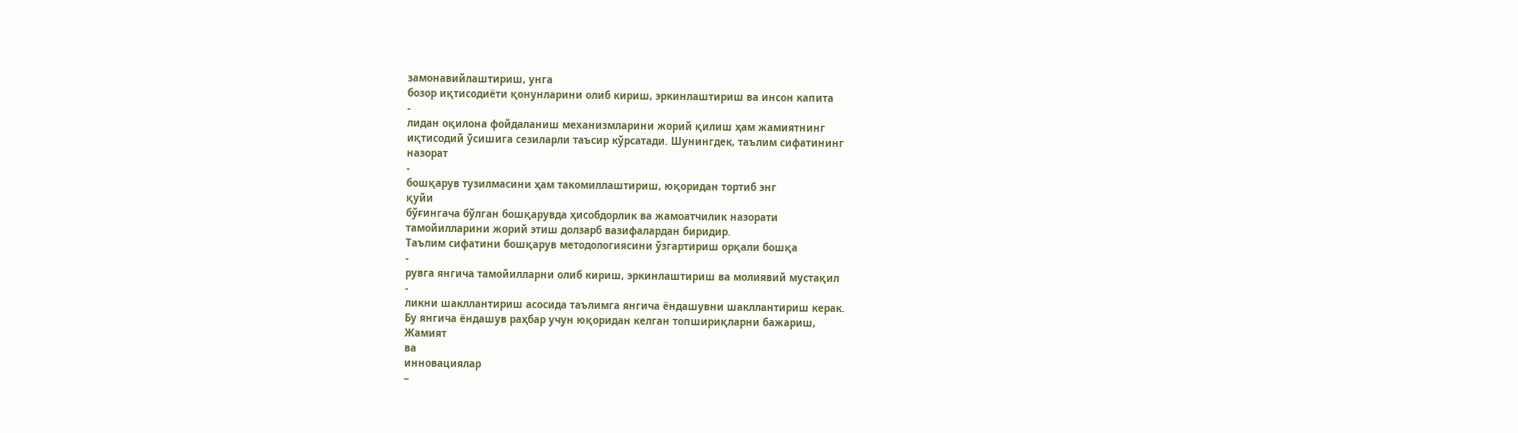замонавийлаштириш, унга
бозор иқтисодиёти қонунларини олиб кириш, эркинлаштириш ва инсон капита
-
лидан оқилона фойдаланиш механизмларини жорий қилиш ҳам жамиятнинг
иқтисодий ўсишига сезиларли таъсир кўрсатади. Шунингдек, таълим сифатининг
назорат
-
бошқарув тузилмасини ҳам такомиллаштириш, юқоридан тортиб энг
қуйи
бўғингача бўлган бошқарувда ҳисобдорлик ва жамоатчилик назорати
тамойилларини жорий этиш долзарб вазифалардан биридир.
Таълим сифатини бошқарув методологиясини ўзгартириш орқали бошқа
-
рувга янгича тамойилларни олиб кириш, эркинлаштириш ва молиявий мустақил
-
ликни шакллантириш асосида таълимга янгича ёндашувни шакллантириш керак.
Бу янгича ёндашув раҳбар учун юқоридан келган топшириқларни бажариш,
Жамият
ва
инновациялар
–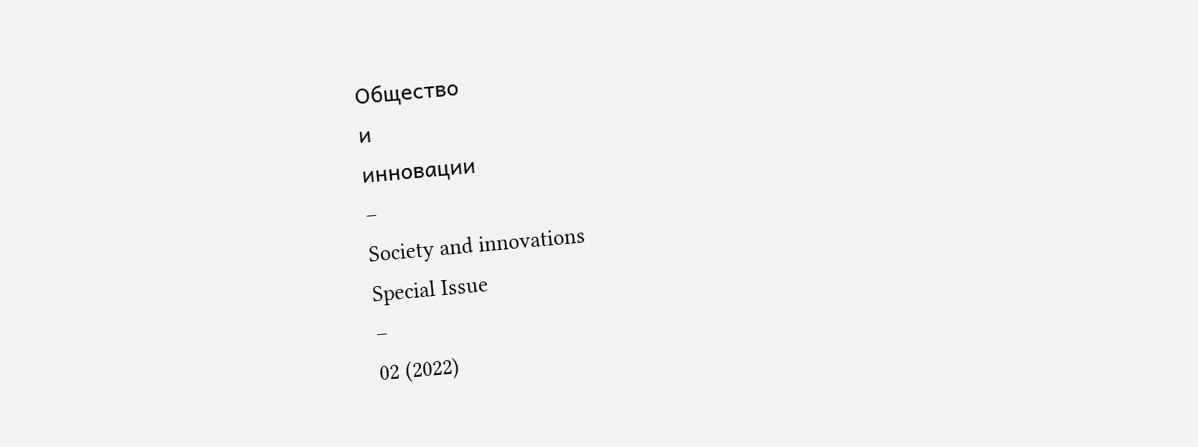Общество
и
инновации
–
Society and innovations
Special Issue
–
02 (2022)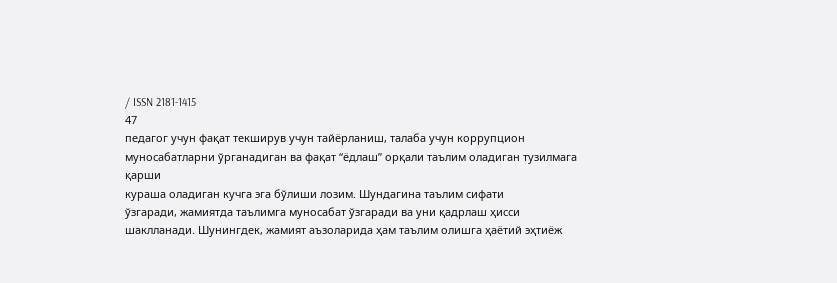/ ISSN 2181-1415
47
педагог учун фақат текширув учун тайёрланиш, талаба учун коррупцион
муносабатларни ўрганадиган ва фақат “ёдлаш” орқали таълим оладиган тузилмага
қарши
кураша оладиган кучга эга бўлиши лозим. Шундагина таълим сифати
ўзгаради, жамиятда таълимга муносабат ўзгаради ва уни қадрлаш ҳисси
шаклланади. Шунингдек, жамият аъзоларида ҳам таълим олишга ҳаётий эҳтиёж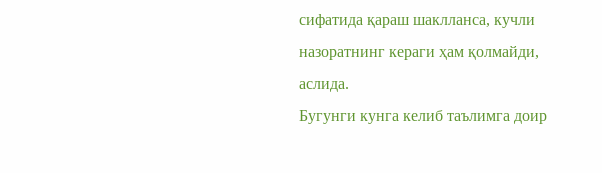сифатида қараш шаклланса, кучли назоратнинг кераги ҳам қолмайди, аслида.
Бугунги кунга келиб таълимга доир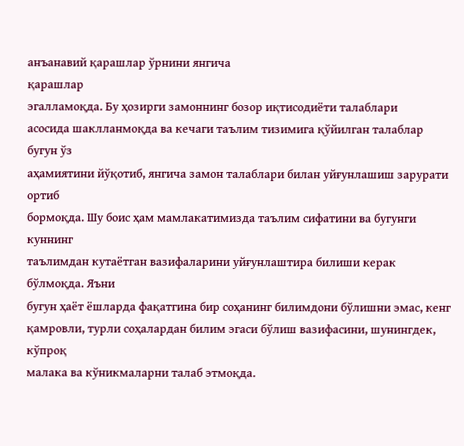анъанавий қарашлар ўрнини янгича
қарашлар
эгалламоқда. Бу ҳозирги замоннинг бозор иқтисодиёти талаблари
асосида шаклланмоқда ва кечаги таълим тизимига қўйилган талаблар бугун ўз
аҳамиятини йўқотиб, янгича замон талаблари билан уйғунлашиш зарурати ортиб
бормоқда. Шу боис ҳам мамлакатимизда таълим сифатини ва бугунги куннинг
таълимдан кутаётган вазифаларини уйғунлаштира билиши керак бўлмоқда. Яъни
бугун ҳаёт ёшларда фақатгина бир соҳанинг билимдони бўлишни эмас, кенг
қамровли, турли соҳалардан билим эгаси бўлиш вазифасини, шунингдек, кўпроқ
малака ва кўникмаларни талаб этмоқда.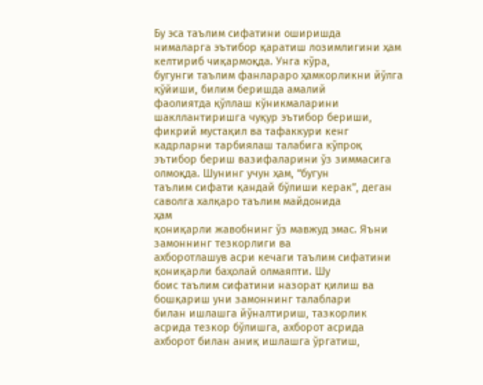Бу эса таълим сифатини оширишда
нималарга эътибор қаратиш лозимлигини ҳам келтириб чиқармоқда. Унга кўра,
бугунги таълим фанлараро ҳамкорликни йўлга қўйиши, билим беришда амалий
фаолиятда қўллаш кўникмаларини шакллантиришга чуқур эътибор бериши,
фикрий мустақил ва тафаккури кенг кадрларни тарбиялаш талабига кўпроқ
эътибор бериш вазифаларини ўз зиммасига олмоқда. Шунинг учун ҳам, “бугун
таълим сифати қандай бўлиши керак”, деган саволга халқаро таълим майдонида
ҳам
қониқарли жавобнинг ўз мавжуд эмас. Яъни замоннинг тезкорлиги ва
ахборотлашув асри кечаги таълим сифатини қониқарли баҳолай олмаяпти. Шу
боис таълим сифатини назорат қилиш ва бошқариш уни замоннинг талаблари
билан ишлашга йўналтириш, тазкорлик асрида тезкор бўлишга, ахборот асрида
ахборот билан аниқ ишлашга ўргатиш,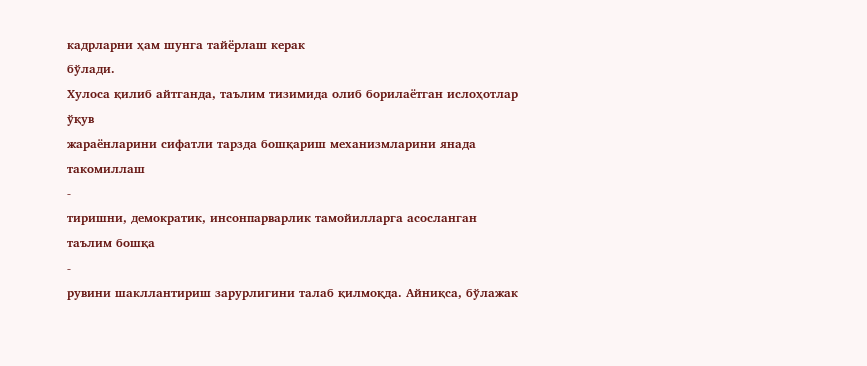кадрларни ҳам шунга тайёрлаш керак
бўлади.
Хулоса қилиб айтганда, таълим тизимида олиб борилаётган ислоҳотлар ўқув
жараёнларини сифатли тарзда бошқариш механизмларини янада такомиллаш
-
тиришни, демократик, инсонпарварлик тамойилларга асосланган таълим бошқа
-
рувини шакллантириш зарурлигини талаб қилмоқда. Айниқса, бўлажак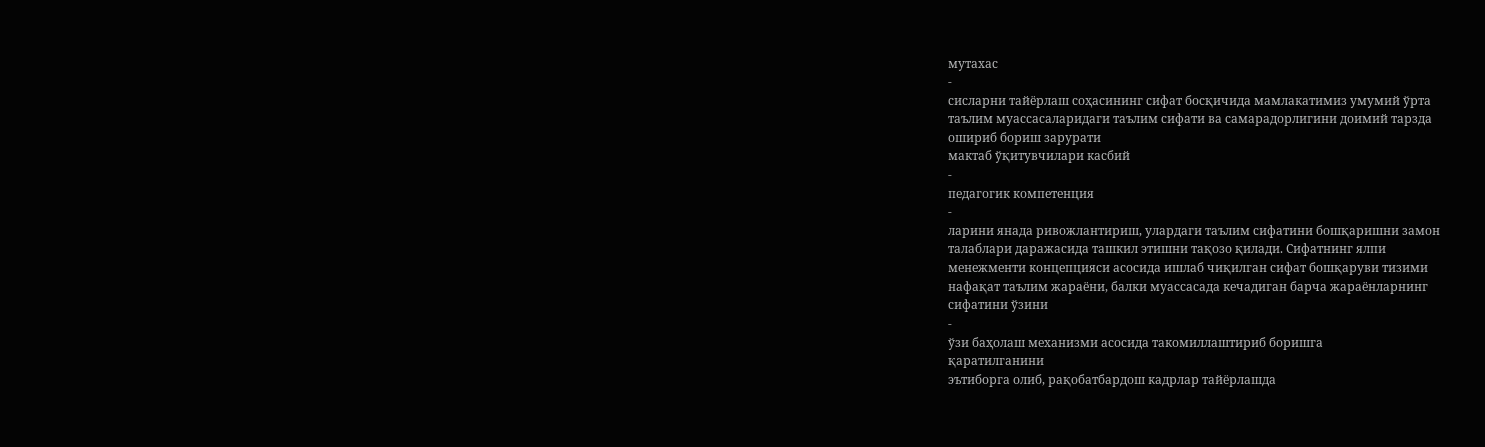мутахас
-
сисларни тайёрлаш соҳасининг сифат босқичида мамлакатимиз умумий ўрта
таълим муассасаларидаги таълим сифати ва самарадорлигини доимий тарзда
ошириб бориш зарурати
мактаб ўқитувчилари касбий
-
педагогик компетенция
-
ларини янада ривожлантириш, улардаги таълим сифатини бошқаришни замон
талаблари даражасида ташкил этишни тақозо қилади. Сифатнинг ялпи
менежменти концепцияси асосида ишлаб чиқилган сифат бошқаруви тизими
нафақат таълим жараёни, балки муассасада кечадиган барча жараёнларнинг
сифатини ўзини
-
ўзи баҳолаш механизми асосида такомиллаштириб боришга
қаратилганини
эътиборга олиб, рақобатбардош кадрлар тайёрлашда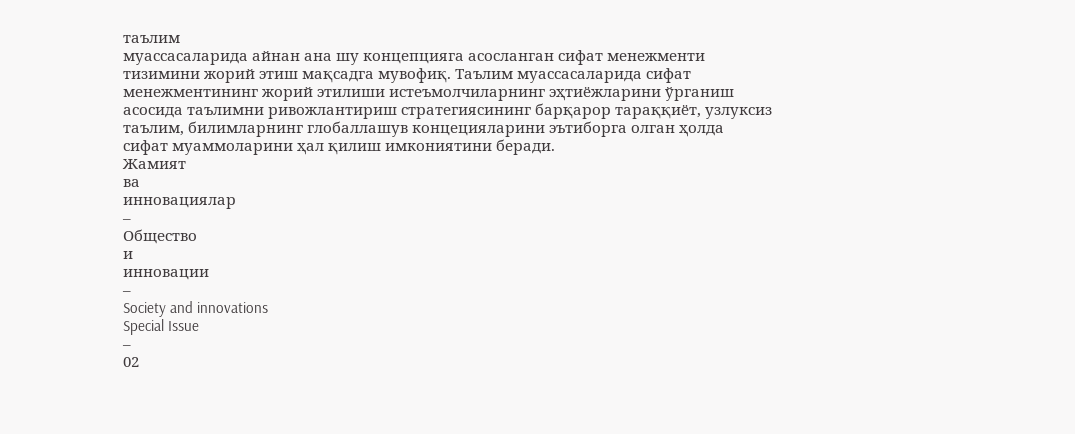таълим
муассасаларида айнан ана шу концепцияга асосланган сифат менежменти
тизимини жорий этиш мақсадга мувофиқ. Таълим муассасаларида сифат
менежментининг жорий этилиши истеъмолчиларнинг эҳтиёжларини ўрганиш
асосида таълимни ривожлантириш стратегиясининг барқарор тараққиёт, узлуксиз
таълим, билимларнинг глобаллашув концецияларини эътиборга олган ҳолда
сифат муаммоларини ҳал қилиш имкониятини беради.
Жамият
ва
инновациялар
–
Общество
и
инновации
–
Society and innovations
Special Issue
–
02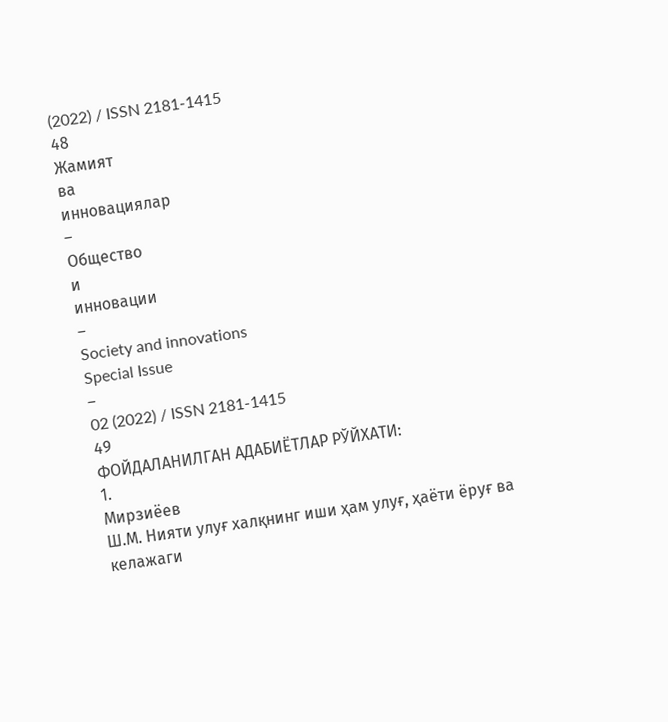(2022) / ISSN 2181-1415
48
Жамият
ва
инновациялар
–
Общество
и
инновации
–
Society and innovations
Special Issue
–
02 (2022) / ISSN 2181-1415
49
ФОЙДАЛАНИЛГАН АДАБИЁТЛАР РЎЙХАТИ:
1.
Мирзиёев
Ш.М. Нияти улуғ халқнинг иши ҳам улуғ, ҳаёти ёруғ ва келажаги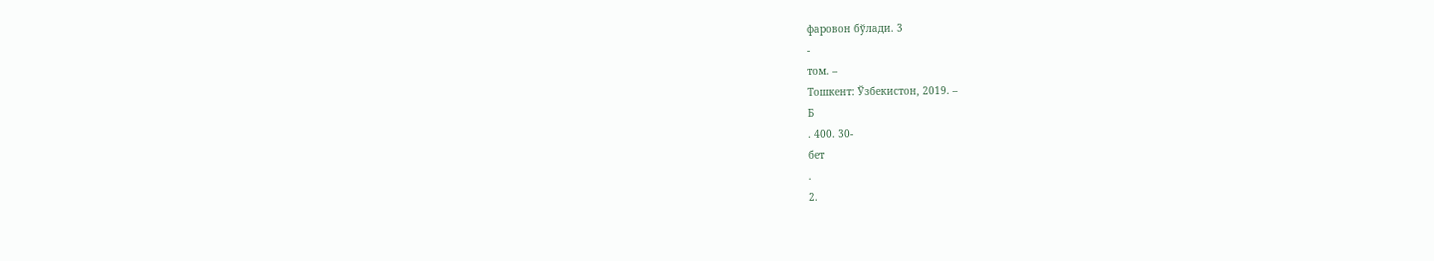фаровон бўлади. 3
-
том. –
Тошкент: Ўзбекистон, 2019. –
Б
. 400. 30-
бет
.
2.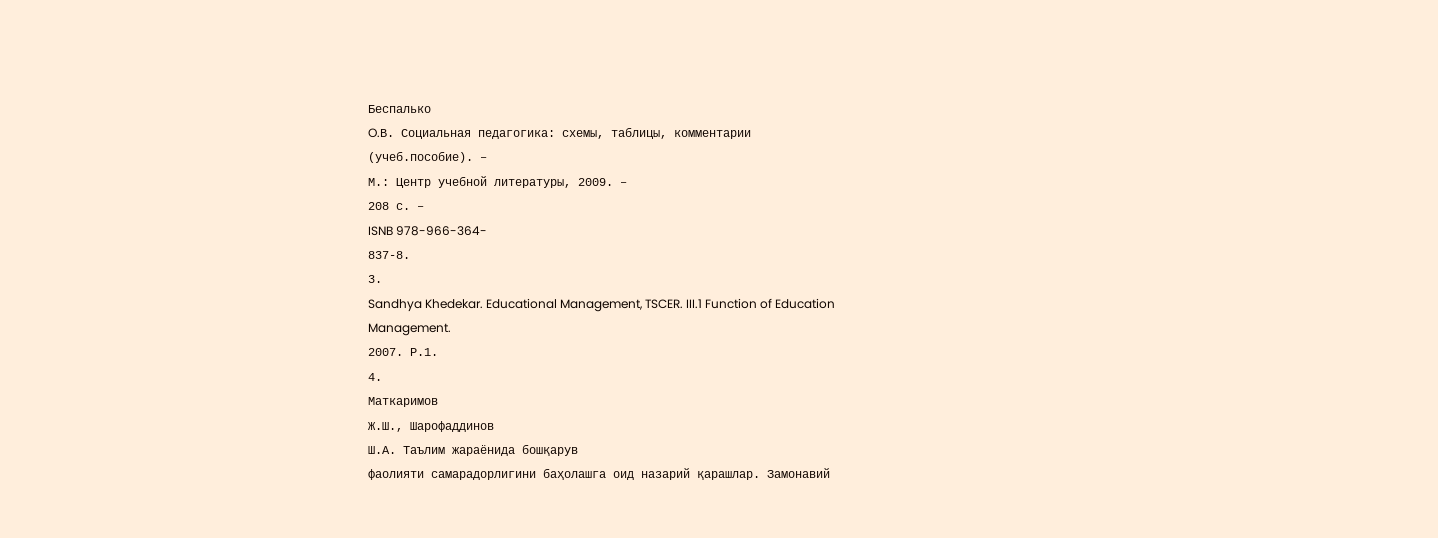Беспалько
O.В. Социальная педагогика: схемы, таблицы, комментарии
(учеб.пособие). –
М.: Центр учебной литературы, 2009. –
208 с. –
ISNB 978-966-364-
837-8.
3.
Sandhya Khedekar. Educational Management, TSCER. III.1 Function of Education
Management.
2007. Р.1.
4.
Маткаримов
Ж.Ш., Шарофаддинов
Ш.А. Таълим жараёнида бошқарув
фаолияти самарадорлигини баҳолашга оид назарий қарашлар. Замонавий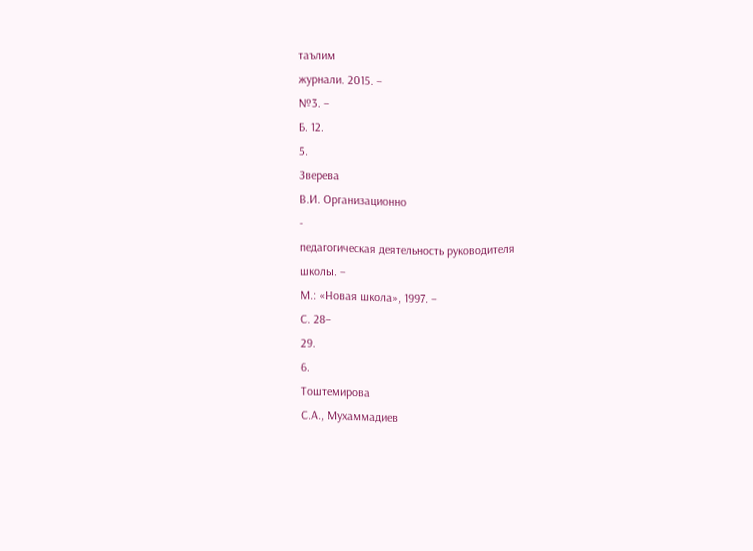таълим
журнали. 2015. –
№3. –
Б. 12.
5.
Зверева
В.И. Организационно
-
педагогическая деятельность руководителя
школы. –
М.: «Новая школа», 1997. –
С. 28–
29.
6.
Тоштемирова
С.А., Мухаммадиев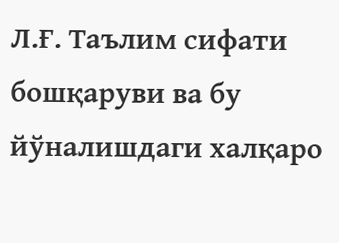Л.Ғ. Таълим сифати бошқаруви ва бу
йўналишдаги халқаро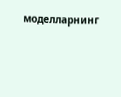моделларнинг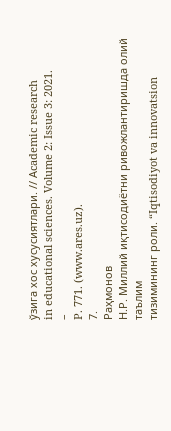ўзига хос хусусиятлари. // Аcademic research
in educational sciences. Volume 2: Issue 3: 2021.
–
P. 771. (www.ares.uz).
7.
Раҳмонов
Н.Р. Миллий иқтисодиётни ривожлантиришда олий таълим
тизимининг роли. “Iqtisodiyot va innovatsion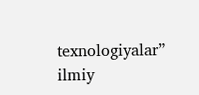texnologiyalar” ilmiy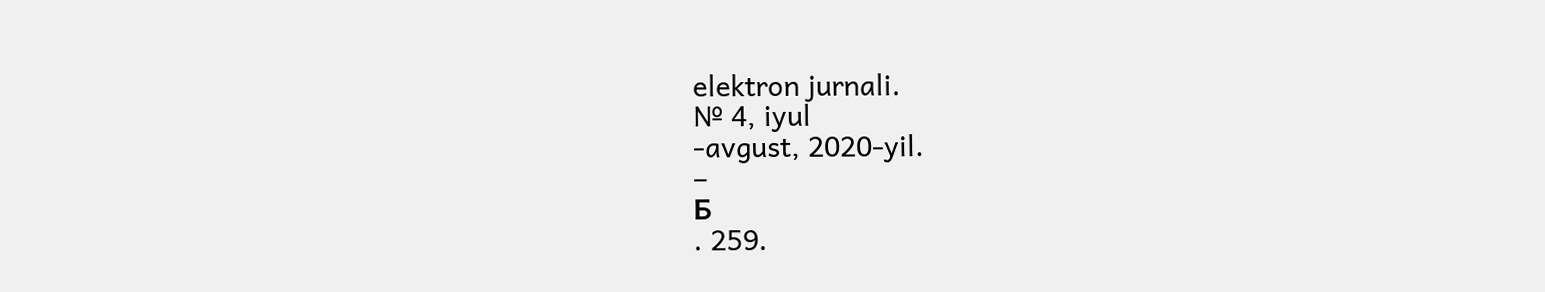elektron jurnali.
№ 4, iyul
-avgust, 2020-yil.
–
Б
. 259.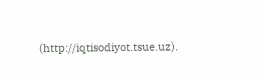(http://iqtisodiyot.tsue.uz).